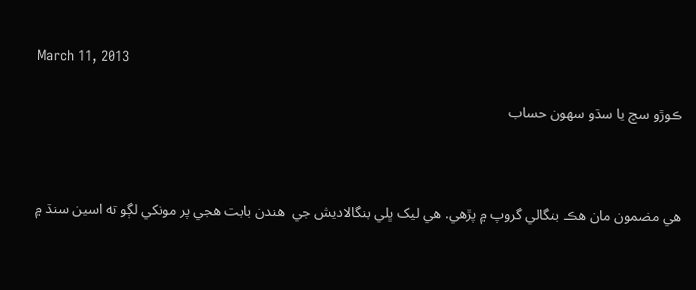March 11, 2013

ڪوڙو سچ يا سڌو سهون حساب



هي مضمون مان هڪ بنگالي گروپ ۾ پڙهي. هي ليک ڀلي بنگالاديش جي  هندن بابت هجي پر مونکي لڳو ته اسين سنڌ ۾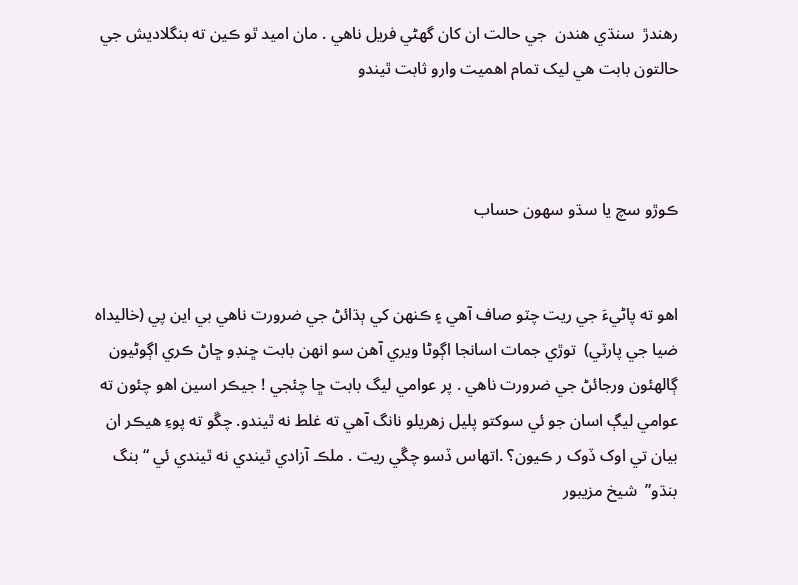رهندڙ  سنڌي هندن  جي حالت ان کان گھڻي فريل ناهي . مان اميد ٿو ڪين ته بنگلاديش جي حالتون بابت هي ليک تمام اهميت وارو ثابت ٿيندو



ڪوڙو سچ يا سڌو سهون حساب


اهو ته پاڻيءَ جي ريت چٽو صاف آهي ۽ ڪنهن کي ٻڌائڻ جي ضرورت ناهي بي اين پي (خاليداه ضيا جي پارٽي)  توڙي جمات اسانجا اڳوڻا ويري آهن سو انهن بابت ڇنڊو ڇاڻ ڪري اڳوڻيون ڳالهئون ورجائڻ جي ضرورت ناهي . پر عوامي ليگ بابت ڇا چئجي ! جيڪر اسين اهو چئون ته عوامي ليڳ اسان جو ئي سوکتو پليل زهريلو نانگ آهي ته غلط نه ٿيندو. چڱو ته پوءِ هيڪر ان بيان تي اوک ڏوک ر ڪيون؟ .اتهاس ڏسو چڱي ريت . ملڪ آزادي ٿيندي نه ٿيندي ئي “بنگ بنڌو”  شيخ مزيبور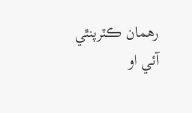رهمان ڪٽرپنٿي آئي او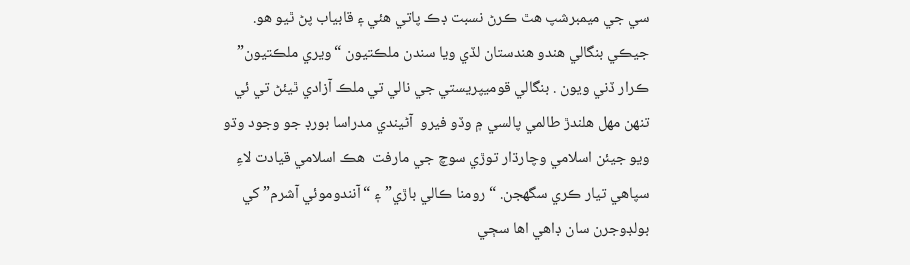سي جي ميمبرشپ هٿ ڪرڻ نسبت ڊڪ پاتي هئي ۽ قابياب پڻ ٿيو هو. جيڪي بنگالي هندو هندستان لڏي ويا سندن ملڪتيون “ويري ملڪتيون” ڪرار ڏني ويون . بنگالي قوميپريستي جي نالي تي ملڪ آزادي ٿيئڻ تي ئي تنهن مهل هلندڙ طالمي پالسي ۾ وڏو فيرو  آڻيندي مدراسا بورڊ جو وجود وڌو ويو جيئن اسلامي وچارڌار توڙي سوچ جي مارفت  هڪ اسلامي قيادت لاءِ سپاهي تيار ڪري سگھجن. “رومنا ڪالي باڙي” ۽ “آنندوموئي آشرم” کي بولڊوجرن سان ڊاهي اها سڄي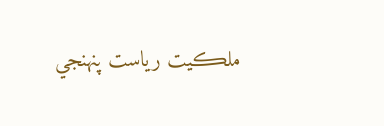ملڪيت رياست پنهنجي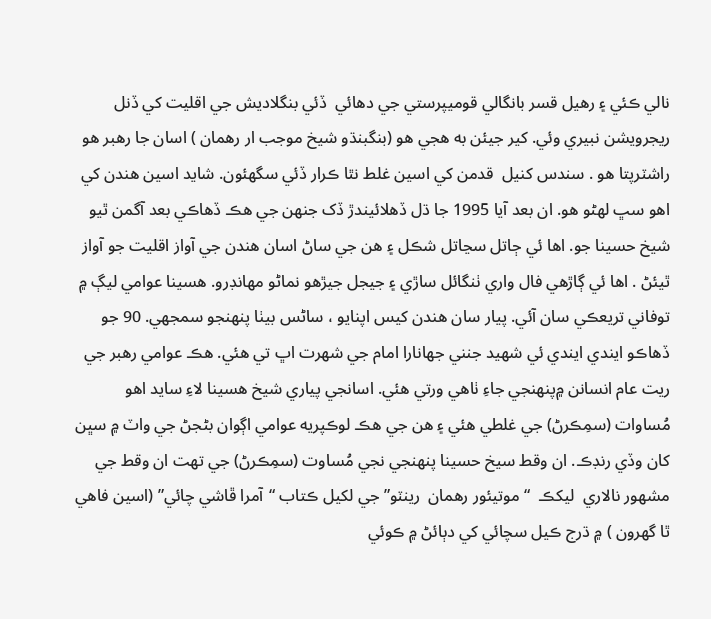نالي ڪئي ۽ رهيل قسر بانگالي قوميپرستي جي دهائي  ڏئي بنگلاديش جي اقليت کي ڏنل ريجرويشن نبيري وئي. کير جيئن به هجي هو (بنگبنڌو شيخ موجب ار رهمان ) اسان جا رهبر هو  راشٽرپتا هو . سندس کنيل  قدمن کي اسين غلط نٿا ڪرار ڏئي سگھئون. شايد اسين هندن کي اهو سڀ لهڻو هو. ان بعد آيا 1995 جا ڌل ڏهلائيندڙ ڏک جنهن جي هڪ ڏهاڪي بعد آگمن ٿيو شيخ حسينا جو. اها ئي ڄاتل سڃاتل شڪل ۽ هن جي ساڻ اسان هندن جي آواز اقليت جو آواز ٿيئڻ . اها ئي ڳاڙهي فال واري ٺنگائل ساڙي ۽ جيجل جيڙهو نماڻو مهانڊرو. هسينا عوامي ليڳ ۾ توفاني تريعڪي سان آئي. پيار سان هندن کيس اپنايو ، ساڻس بيٺا پنهنجو سمجھي. 90 جو ڏهاڪو ايندي ايندي ئي شهيد جنني جهانارا امام جي شهرت اڀ تي هئي. هڪ عوامي رهبر جي ريت عام انسانن ۾پنهنجي جاءِ ٺاهي ورتي هئي. اسانجي پياري شيخ هسينا لاءِ سايد اهو مُساوات (سمِڪرڻ) جي غلطي هئي ۽ هن جي هڪ لوڪپريه عوامي اڳوان بڻجڻ جي واٽ ۾ سڀن کان وڏي رنڊڪ. ان وقط سيخ حسينا پنهنجي نجي مُساوت (سمِڪرڻ) جي تهت ان وقط جي مشهور نالاري  ليکڪ  “موتيئور رهمان  رينٽو” جي لکيل ڪتاب “آمرا ڦاشي چائي” (اسين فاهي ٿا گھرون ) ۾ ڌرج ڪيل سچائي کي دٻائڻ ۾ ڪوئي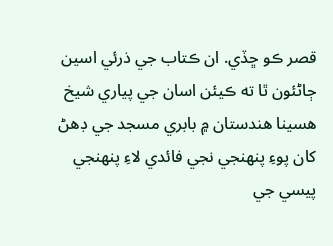قصر ڪو ڇڏي. ان ڪتاب جي ذرئي اسين ڄاڻئون ٿا ته ڪيئن اسان جي پياري شيخ هسينا هندستان ۾ بابري مسجد جي ڊهڻ کان پوءِ پنهنجي نجي فائدي لاءِ پنهنجي پيسي جي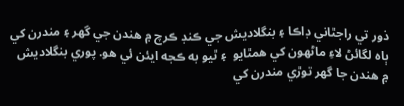ذور تي راجٿاني ڊاڪا ۽ بنگلاديش جي ڪنڊ ڪرچ ۾ هندن جي گھر ۽ مندرن کي ٻاه لگائڻ لاءِ ماڻهون کي همٿايو  ۽ ٿيو به ڪجه ايئن ئي هو. پوري بنگلاديش ۾ هندن جا گھر توڙي مندرن کي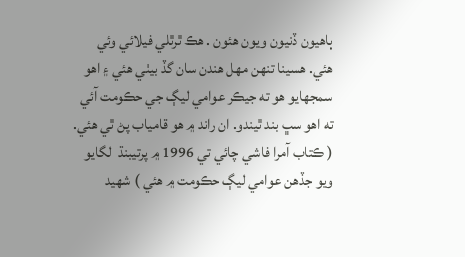ٻاهيون ڏنيون ويون هئون . هڪ ٿرٿلي فيلائي وئي هئي. هسينا تنهن مهل هندن سان گڏ بيٺي هئي ۽ اهو سمجھايو هو ته جيڪر عوامي ليڳ جي حڪومت آئي ته اهو سڀ بند ٿيندو. ان راند ۾ هو قامياب پڻ ٿي هئي. ( ڪتاب آمرا فاشي چائي تي 1996 ۾ پرتيبنڌ  لگايو ويو جڏهن عوامي ليڳ حڪومت ۾ هئي ) شهيد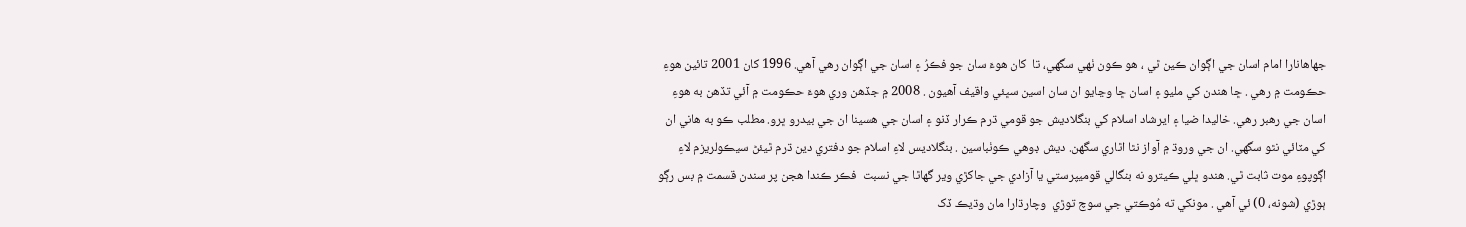جھاهانارا امام اسان جي اڳوان ڪين ٿي ، هو ڪون ٺهي سگھي، تا  کان هوءَ سان جو فڪرُ ۽ اسان جي اڳوان رهي آهي. 1996 کان 2001 تائين هوءِ حڪومت ۾ رهي . ڇا هندن کي مليو ۽ اسان ڇا وڃايو ان سان اسين سڀئي واقيف آهيون . 2008 ۾ جڏهن وري هوءَ حڪومت ۾ آئي تڏهن به هوءِ اسان جي رهبر رهي. خاليدا ضيا ۽ ايرشاد اسلام کي بنگلاديش جو قومي ڌرم ڪرار ڏنو ۽ اسان جي هسينا ان جي بيدرو ڀرو. مطلب ڪو به هاني ان کي مٽائي نٿو سگھي. ان جي وروڌ ۾ آواز نٿا اٿاري سگھن. ديش ڊوهي ڪوٺباسين . بنگلاديس لاءِ اسلام جو دفتري دين ڌرم ٿيئڻ سيڪولريزم لاءِ اڳوپوءِ موت ثابت ٿي. هندو ڀلي ڪيترو نه بنگالي قوميپرستي يا آزادي جي جاکڙي وير گھاٿا جي نسبت  فڪر ڪندا هجن پر سندن قسمت ۾ بس رڳو ٻوڙي (شونه، 0) ئي آهي . مونکي ته مُوڪتي جي سوچ توڙي  وچارڌارا مان وڌيڪ ڏک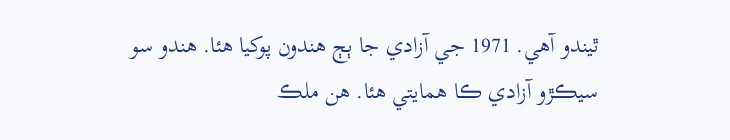ٿيندو آهي. 1971 جي آزادي جا ٻڄ هندون پوکيا هئا. هندو سو سيڪڙو آزادي ڪا همايتي هئا. هن ملڪ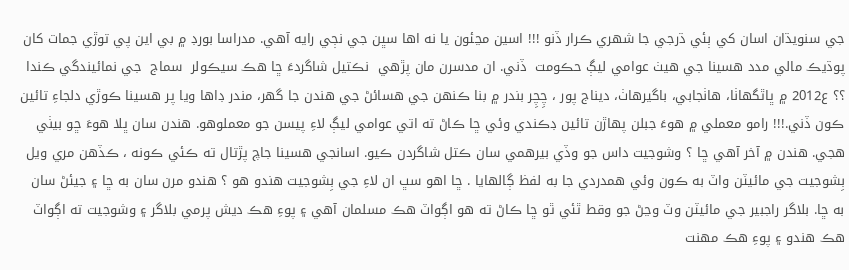جي سنويڌان اسان کي ٻئي ڌرجي جا شهري ڪرار ڏنو !!! اسين مڃئون يا نه اها سڀن جي نڄي رايه آهي. مدراسا بورڊ ۾ بي اين پي توڙي جمات کان پوڌيڪ مالي مدد هسينا جي هيٺ عوامي ليڳ حڪومت  ڏني. ان مدسرن مان پڙهي  نڪتيل شاگردءَ ڇا هڪ سيڪولر  سماج  جي نمائيندگي ڪندا ؟؟ ع2012 ۾ ڀاٿگھاٺا، هاٺجابي، باگيرهاٺ، ديناج پور ، چِچِر بندر ۾ بنا ڪنهن جي هسائڻ جي هندن جا گھر، مندر ڊاها ويا پر هسينا ڪوڙي دلجاءِ تائين ڪون ڏني.!!! رامو معملي ۾ هوءَ جبلن پهاڙن تائين ڊڪندي وئي ڇا ڪاڻ ته اتي عوامي ليڳ لاءِ پيسن جو معملوهو. هندن سان ڀلا هوءَ ڇو بيٺي هجي. هندن ۾ آخر آهي ڇا ؟ وشوجيت داس جو وڏي بيرهمي سان ڪتل شاگردن ڪيو. اسانجي هسينا جاچ پڙتال ته ڪئي ڪونه ، ڪڏهن مري ويل بِشوجيت جي مائيٽن واٽ به ڪون وئي همدردي جا به لفظ ڳالهايا . ڇا اهو سڀ ان لاءِ جي بِشوجيت هندو هو ؟ هندو مرن سان به ڇا ۽ جيئڻ سان به ڇا. بلاگر راجبير جي مائيٽن وٽ وڃڻ جو وقط ٿئي ٿو ڇا ڪاڻ ته هو اڳواٽ هڪ مسلمان آهي ۽ پوءِ هڪ ديش پرمي بلاگر ۽ وشوجيت ته اڳواٽ هڪ هندو ۽ پوءِ هڪ مهنت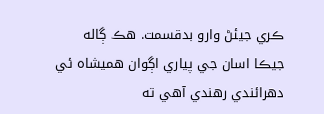ڪري جيئڻ وارو بدقسمت. هڪ ڳاله جيڪا اسان جي پياري اڳوان هميشاه ئي دهرائندي رهندي آهي ته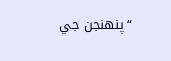“پنهنجن جي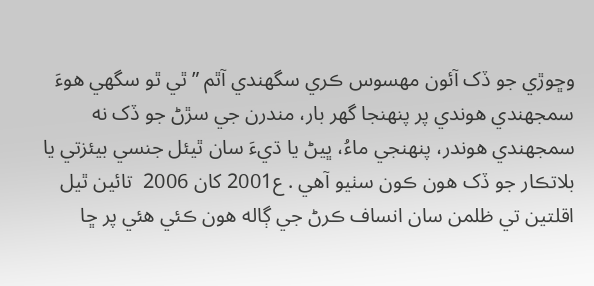وڇوڙي جو ڏک آئون مهسوس ڪري سگھندي آٿم ” ٿي ٿو سگھي هوءَ سمجھندي هوندي پر پنهنجا گھر بار، مندرن جي سڙڻ جو ڏک نه سمجھندي هوندر، پنهنجي ماءُ، ڀيڻ يا ڌيءَ سان ٿيئل جنسي بيئزتي يا بلاتڪار جو ڏک هون ڪون سٺيو آهي . ع2001 کان 2006  تائين ٿيل اقلتين تي ظلمن سان انساف ڪرڻ جي ڳاله هون ڪئي هئي پر ڇا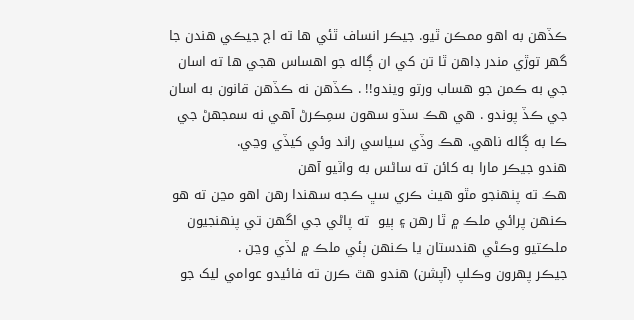ڪڏهن به اهو ممڪن ٿيو. جيڪر انساف ٿئي ها ته اڄ جيڪي هندن جا گھر توڙي مندر ڊاهن ٿا تن کي ان ڳاله جو اهساس هجي ها ته اسان جي به ڪمن جو هساب ورتو ويندو!! . ڪڏهن نه ڪڏهن قانون به اسان جي ڪڏ پوندو . هي هڪ سڌو سهون سمِڪرڻ آهي نه سمجھڻ جي ڪا به ڳاله ناهي. هڪ وڏي سياسي راند وئي کيڏي وڃي.
هندو جيڪر مارا به کائن ته ساڻس به واٽيو آهن
هڪ ته پنهنجو مٿو هيٺ ڪري سڀ ڪجه سهندا رهن اهو مڃن ته هو ڪنهن پرائي ملڪ ۾ ٿا رهن ۽ ٻيو  ته پاڻي جي اگھن تي پنهنجيون ملڪتيو وڪڻي هندستان يا ڪنهن ٻئي ملڪ ۾ لڏي وڃن .
جيڪر پهرون وڪلپ (آپشن) هندو هٿ ڪرن ته فائيدو عوامي ليک جو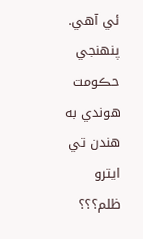ئي آهي. پنهنجي حڪومت هوندي به هندن تي ايترو ظلم؟؟؟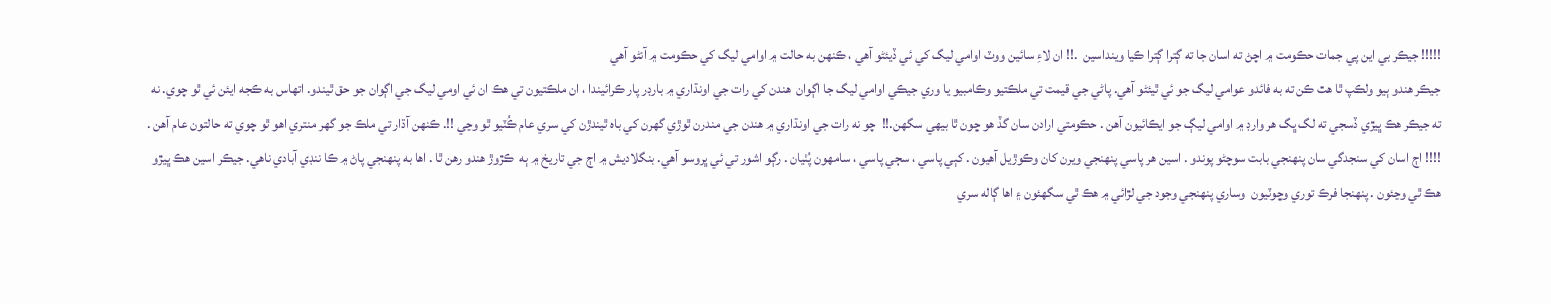!!!!! جيڪر بي اين پي جمات حڪومت ۾ اچڻ ته اسان جا ته ڳترا ڳترا ڪيا وينداسين  .!! ان لاءِ سائين ووٽ اوامي ليگ کي ئي ڏيئڻو آهي ، ڪنهن به حالت ۾ اوامي ليگ کي حڪومت ۾ آنڻو آهي
جيڪر هندو ٻيو ولڪپ ٿا هٿ ڪن ته به فائدو عوامي ليگ جو ئي ٿيئڻو آهي. پاڻي جي قيمت تي ملڪتيو وڪامبيو يا وري جيڪي اوامي ليگ جا اڳوان  هندن کي رات جي اونڌاري ۾ بارڊر پار ڪرائيندا ، ان ملڪتيون تي هڪ ان ئي اومي ليگ جي اڳوان جو حق ٿيندو. اتهاس به ڪجه ايئن ئي ٿو چوي. نه ته جيڪر هڪ ڀيڙي ڏسجي ته لگ ڀگ هر وارڊ ۾ اوامي ليڳ جو ايڪائيون آهن . حڪومتي ارادن سان گڏ هو ڇون ٿا بيهي سگھن.!!  چو نه رات جي اونڌاري ۾ هندن جي مندرن ٿوڙي گھرن کي باه ٿيندڙن کي سري عام ڪُٽيو ٿو وڃي !!. ڪنهن آڌار تي ملڪ جو گھر منتري اهو ٿو چوي ته حالتون عام آهن . !!!! اڄ اسان کي سنجدگي سان پنهنجي بابت سوچڻو پوندو . اسين هر پاسي پنهنجي ويرن کان وڪوڙيل آهيون . کٻي پاسي ، سڄي پاسي ، سامهون پُٺيان . رڳو اشور تي ئي ڀروسو آهي. بنگلاديش ۾ اڄ جي تاريخ ۾ ٻه  ڪڙوڙ هندو رهن ٿا . اها به پنهنجي پاڻ ۾ ڪا ننڊي آبادي ناهي. جيڪر اسين هڪ ڀيڙو هڪ ٿي وڃئون . پنهنجا فرڪ توري وڇوٽيون  وساري پنهنجي وجود جي لڙائي ۾ هڪ ٿي سگھئون ۽ اها ڳاله سري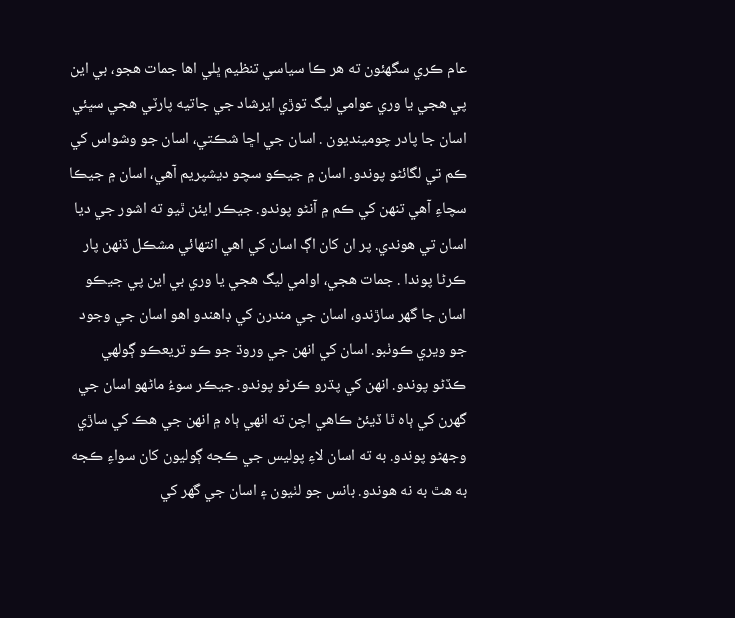عام ڪري سگھئون ته هر ڪا سياسي تنظيم ڀلي اها جمات هجو، بي اين پي هجي يا وري عوامي ليگ توڙي ايرشاد جي جاتيه پارٽي هجي سڀئي اسان جا پادر چومينديون . اسان جي اڇا شڪتي، اسان جو وشواس کي ڪم تي لگائڻو پوندو. اسان ۾ جيڪو سچو ديشپريم آهي، اسان ۾ جيڪا سچاءِ آهي تنهن کي ڪم ۾ آنڻو پوندو. جيڪر ايئن ٿيو ته اشور جي ديا اسان تي هوندي. پر ان کان اڳ اسان کي اهي انتهائي مشڪل ڏنهن پار ڪرڻا پوندا . جمات هجي، اوامي ليگ هجي يا وري بي اين پي جيڪو اسان جا گھر ساڙندو، اسان جي مندرن کي ڊاهندو اهو اسان جي وجود جو ويري ڪوٺبو. اسان کي انهن جي وروڌ جو ڪو تريعڪو ڳولهي ڪڏڻو پوندو. انهن کي پڌرو ڪرڻو پوندو. جيڪر سوءُ ماڻهو اسان جي گھرن کي ٻاه ٿا ڏيئڻ ڪاهي اچن ته انهي ٻاه ۾ انهن جي هڪ کي ساڙي وجھڻو پوندو. به ته اسان لاءِ پوليس جي ڪجه ڳوليون کان سواءِ ڪجه به هٿ به نه هوندو. بانس جو لٺيون ۽ اسان جي گھر کي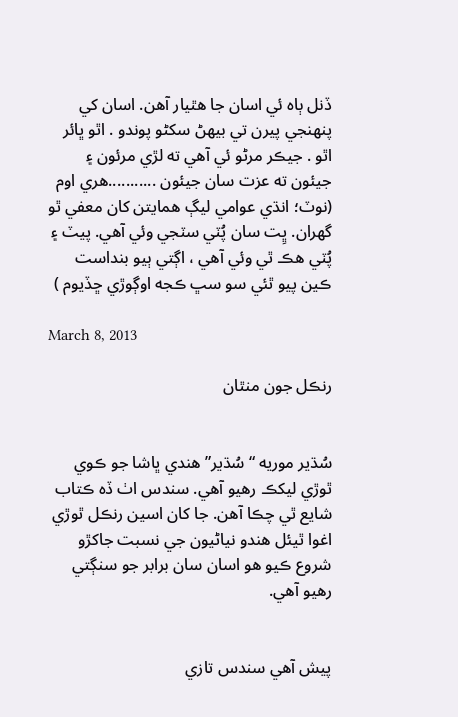ڏنل ٻاه ئي اسان جا هٿيار آهن. اسان کي پنهنجي پيرن تي بيهڻ سکڻو پوندو . اٿو ڀائر اٿو . جيڪر مرڻو ئي آهي ته لڙي مرئون ۽ جيئون ته عزت سان جيئون ...........هري اوم
(نوٽ؛ انڌي عوامي ليڳ همايتن کان معفي ٿو گھران. ڀِت سان پُٽي سٽجي وئي آهي. پيٽ ۽ پُٽي هڪ ٿي وئي آهي ، اڳتي ٻيو بنداست ڪين پيو ٿئي سو سڀ ڪجه اوڳوڙي ڇڏيوم )

March 8, 2013

رنڪل جون منٿان


سُڌير موريه “سُڌير” هندي ڀاشا جو ڪوي ٿوڙي ليکڪ رهيو آهي. سندس اٺ ڏه ڪتاب شايع ٿي چڪا آهن. جا کان اسين رنڪل ٿوڙي اغوا ٿيئل هندو نياڻيون جي نسبت جاکڙو شروع ڪيو هو اسان سان برابر جو سنڳتي رهيو آهي.


پيش آهي سندس تازي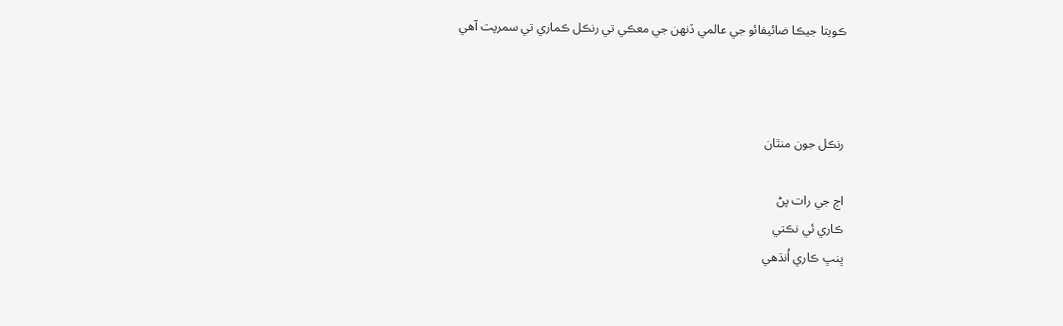ڪويتا جيڪا ضائيفائو جي عالمي ڏنهن جي معڪي تي رنڪل ڪماري تي سمرپت آهي



رنڪل جون منٿان

اڄ جي رات پڻ
ڪاري ئي نڪتي
ڀنڀ ڪاري اُنڌهي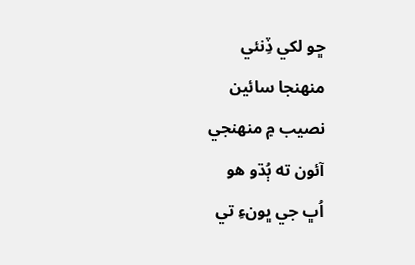ڇو لکي ڏِنئي
منهنجا سائين
نصيب ۾ منهنجي
آئون ته ٻُڌو هو
اُڀ جي ڀونءِ تي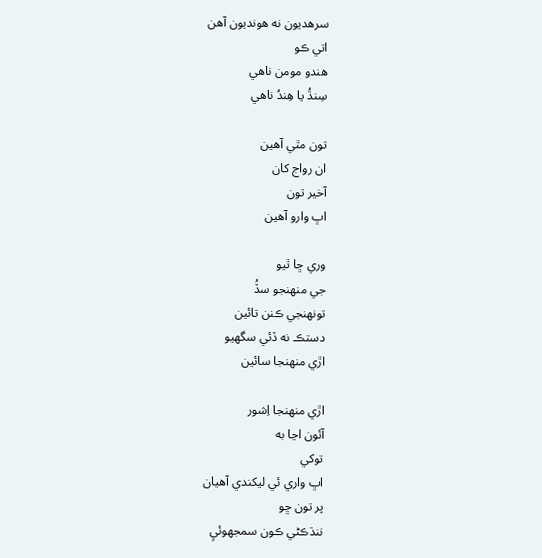سرهديون نه هونديون آهن
اتي ڪو
هندو مومن ناهي
سِنڌُ يا هِندُ ناهي

تون مٿي آهين
ان رواج کان
آخير تون
اڀ وارو آهين

وري ڇا ٿيو
جي منهنجو سڏُ
تونهنجي ڪنن تائين
دستڪ نه ڏئي سگھيو
اڙي منهنجا سائين

اڙي منهنجا اِشور
آئون اڃا به
توکي
اڀ واري ئي ليکندي آهيان
پر تون ڇو
ننڌڪڻي ڪون سمجھوئيِ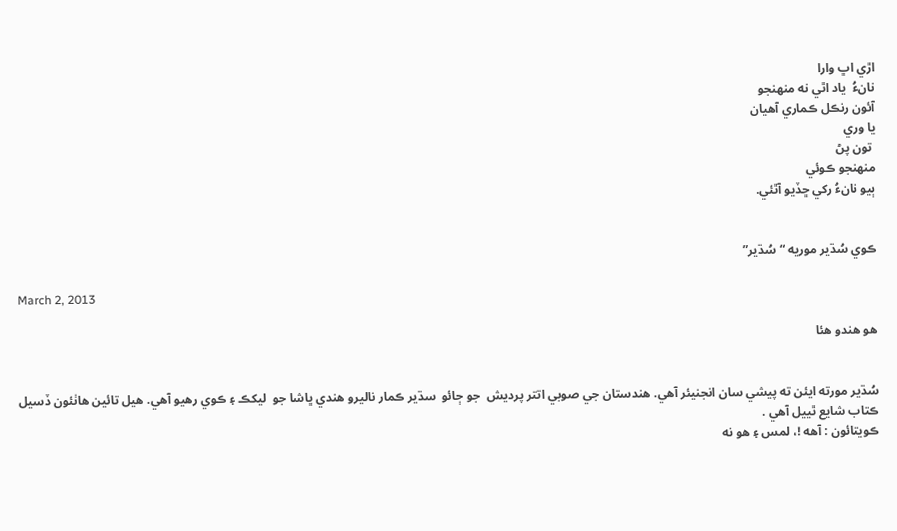اڙي اڀ وارا
نانءُ  ياد اٿي نه منهنجو
آئون رنڪل ڪماري آهيان
يا وري
 تون پڻ
منهنجو ڪوئي
ٻيو نانءُ رکي ڇڏيو آٿئي.


ڪوي سُڌير موريه “سُڌير”

March 2, 2013

هو هندو هئا


سُڌير مورته ايئن ته پيشي سان انجنيئر آهي. هندستان جي صوبي اتتر پرديش  جو ڄائو  سڌير ڪمار ناليرو هندي ڀاشا جو  ليکڪ ۽ ڪوي رهيو آهي. هيل تائين هاٺئون ڏسيل ڪتاب شايع ٿييل آهي .
ڪويتائون : آهه !، لمس ۽ هو نه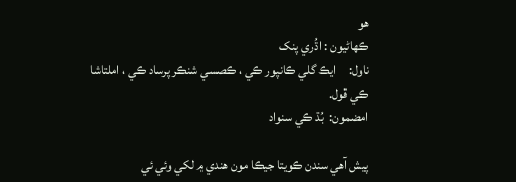هو
ڪهاڻيون : اڌُري پنک
ناول:     ايڪ گلي ڪانپور ڪي ، ڪصسي شنڪر پرساد ڪي ، املتاشا ڪي ڦول.
امضمون:  بُڌ ڪي سنواد

پيش آهي سندن ڪويتا جيڪا مون هندي ۾ لکي وئي ئي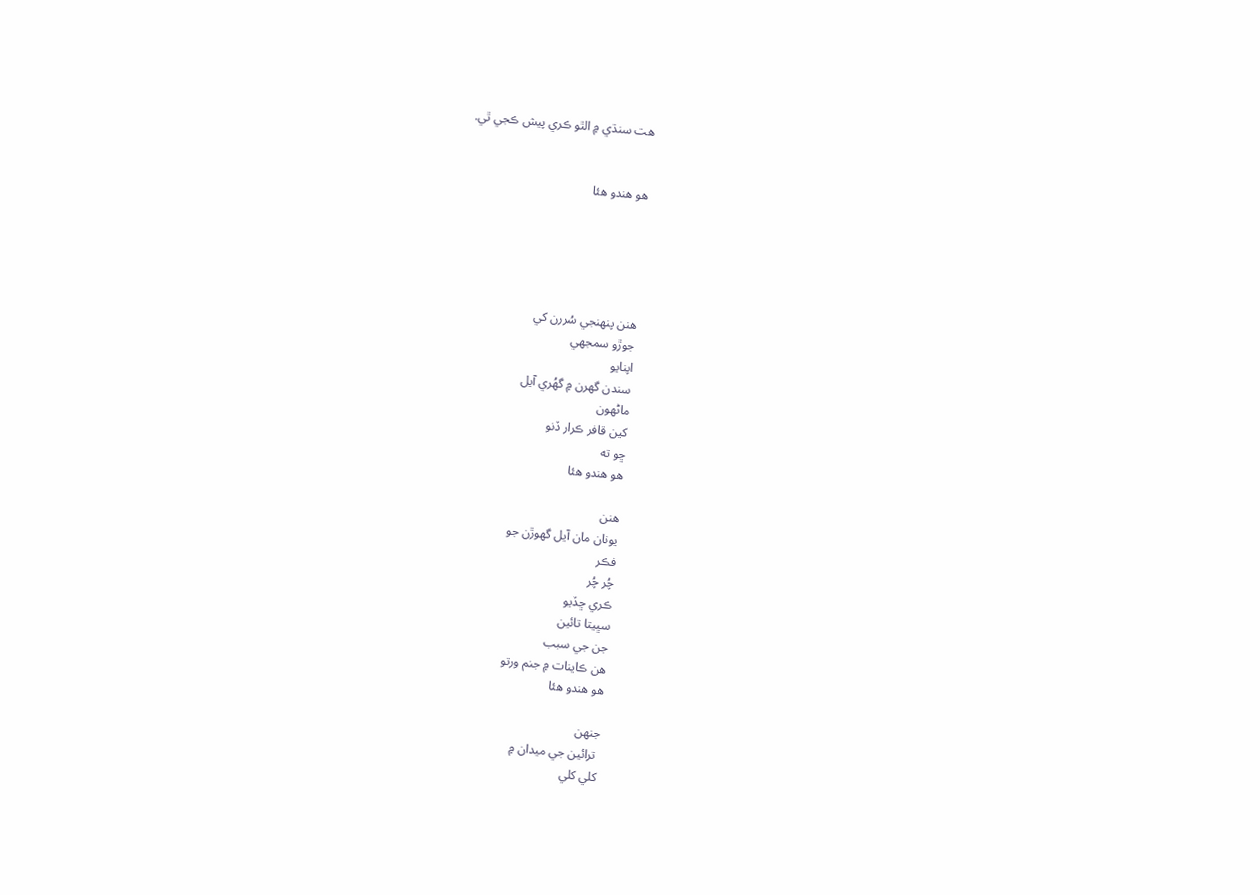هت سنڌي ۾ الٿو ڪري پيش ڪجي ٿي.


هو هندو هئا





هنن پنهنجي سُررن کي
جوڙو سمجھي
اپنايو
سندن گھرن ۾ گھُري آيل
ماڻهون
کين قافر ڪرار ڏنو
ڇو ته
هو هندو هئا

هنن
يونان مان آيل گھوڙن جو
فڪر
چُر چُر
ڪري ڇڏيو
سڀيتا تائين
جن جي سبب
هن ڪاينات ۾ جنم ورتو
هو هندو هئا

جنهن
 ترائين جي ميدان ۾
کلي کلي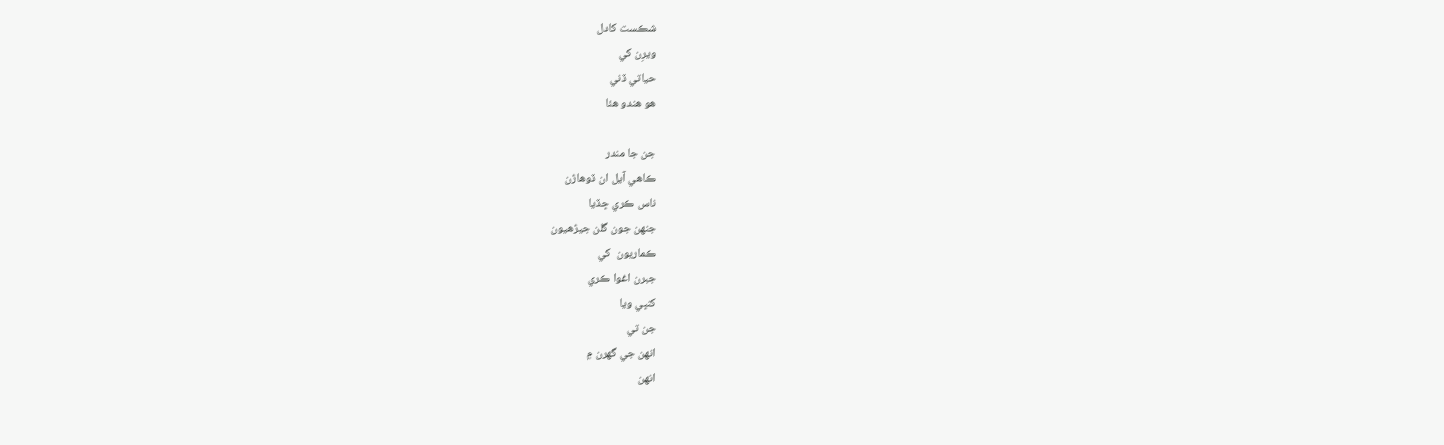شڪست کادل
ويرِن کي
حياتي ڏني
هو هندو هئا

جن جا مندر
ڪاهي آيل ان ڏوهاڙن
ناس ڪري ڇڏيا
جنهن جون گلن جيڙهيون
ڪماريون  کي
جبرن اغوا ڪري
کنڀي ويا
جن تي
انهن جي گھرن ۾
انهن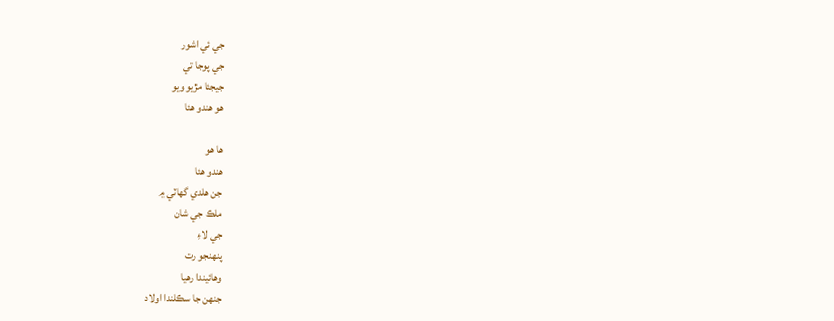جي ئي اشور
جي پوجا تي
جيجئا مڙيو ويو
هو هندو هئا

ها هو
هندو هئا
جن هلدي گھاٽي ۾
ملڪ جي شان
جي لاءِ
پنهنجو رت
وهائيندا رهيا
جنهن جا سڪلندا اولاد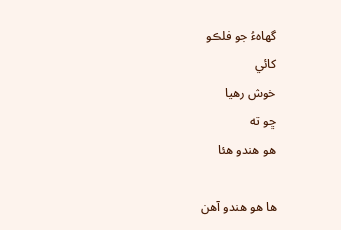گھاهءُ جو فلڪو
کائي
خوش رهيا
ڇو ته
هو هندو هئا

ها هو هندو آهن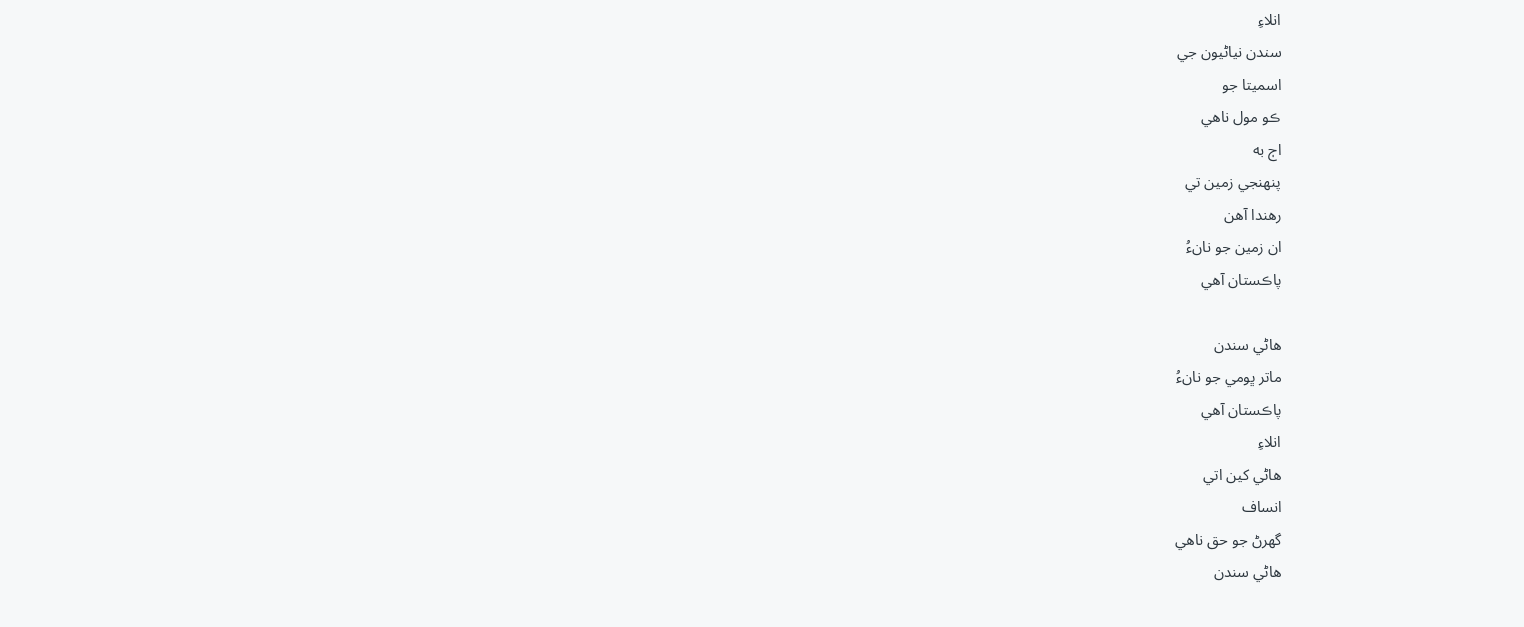انلاءِ
سندن نياڻيون جي
اسميتا جو
ڪو مول ناهي
اڄ به
پنهنجي زمين تي
رهندا آهن
ان زمين جو نانءُ
پاڪستان آهي

هاڻي سندن
ماتر ڀومي جو نانءُ
پاڪستان آهي
انلاءِ
هاڻي کين اتي
انساف
گھرڻ جو حق ناهي
هاڻي سندن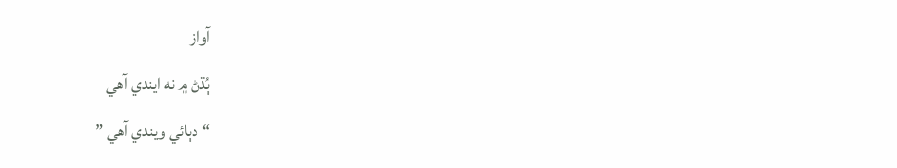آواز
ٻُڌڻ ۾ نه ايندي آهي
“دٻائي ويندي آهي ”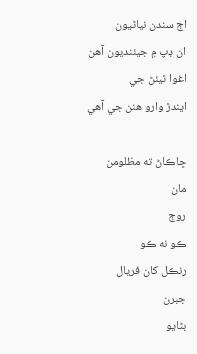اڄ سندن نياڻيون
ان ڊپ ۾ جيئنديون آهن
اغوا ٿيئڻ جي
ايندڙ وارو هنن جي آهي

ڇاڪاڻ ته مظلومن
مان
روڄ
ڪو نه ڪو
رنڪل کان فريال
جبرن
بڻايو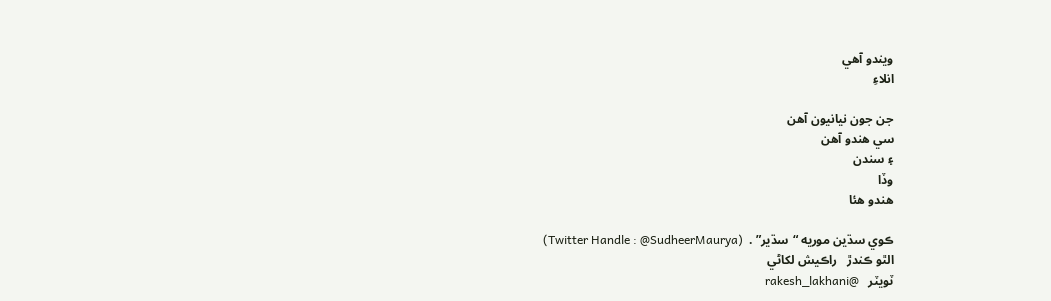ويندو آهي
انلاءِ

جن جون نيانيون آهن
سي هندو آهن
۽ سندن
وڏا
هندو هئا

ڪوي سڌين موريه “سڌير” .  (Twitter Handle : @SudheerMaurya)
الٿو ڪندڙ   راڪيش لکاڻي
ٽويٽر   @rakesh_lakhani